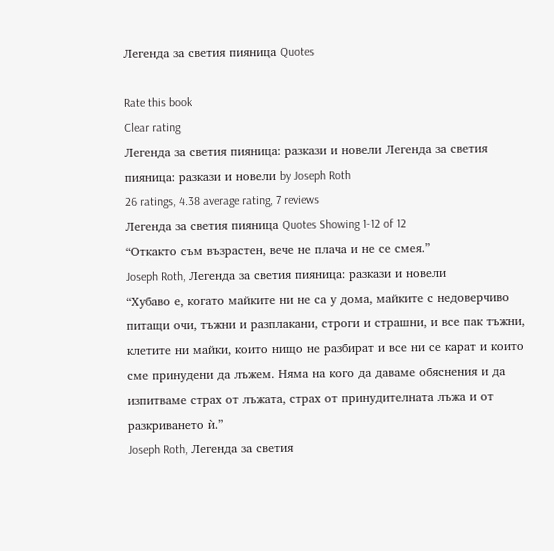Легенда за светия пияница Quotes

Rate this book
Clear rating
Легенда за светия пияница: разкази и новели Легенда за светия пияница: разкази и новели by Joseph Roth
26 ratings, 4.38 average rating, 7 reviews
Легенда за светия пияница Quotes Showing 1-12 of 12
“Откакто съм възрастен, вече не плача и не се смея.”
Joseph Roth, Легенда за светия пияница: разкази и новели
“Хубаво е, когато майките ни не са у дома, майките с недоверчиво питащи очи, тъжни и разплакани, строги и страшни, и все пак тъжни, клетите ни майки, които нищо не разбират и все ни се карат и които сме принудени да лъжем. Няма на кого да даваме обяснения и да изпитваме страх от лъжата, страх от принудителната лъжа и от разкриването ѝ.”
Joseph Roth, Легенда за светия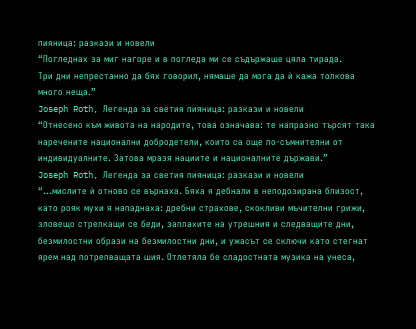пияница: разкази и новели
“Погледнах за миг нагоре и в погледа ми се съдържаше цяла тирада.
Три дни непрестанно да бях говорил, нямаше да мога да ѝ кажа толкова много неща.”
Joseph Roth, Легенда за светия пияница: разкази и новели
“Отнесено към живота на народите, това означава: те напразно търсят така наречените национални добродетели, които са още по-съмнителни от индивидуалните. Затова мразя нациите и националните държави.”
Joseph Roth, Легенда за светия пияница: разкази и новели
“…мислите ѝ отново се върнаха. Бяха я дебнали в неподозирана близост, като рояк мухи я нападнаха: дребни страхове, скокливи мъчителни грижи, зловещо стрелкащи се беди, заплахите на утрешния и следващите дни, безмилостни образи на безмилостни дни, и ужасът се сключи като стегнат ярем над потрепващата шия. Отлетяла бе сладостната музика на унеса,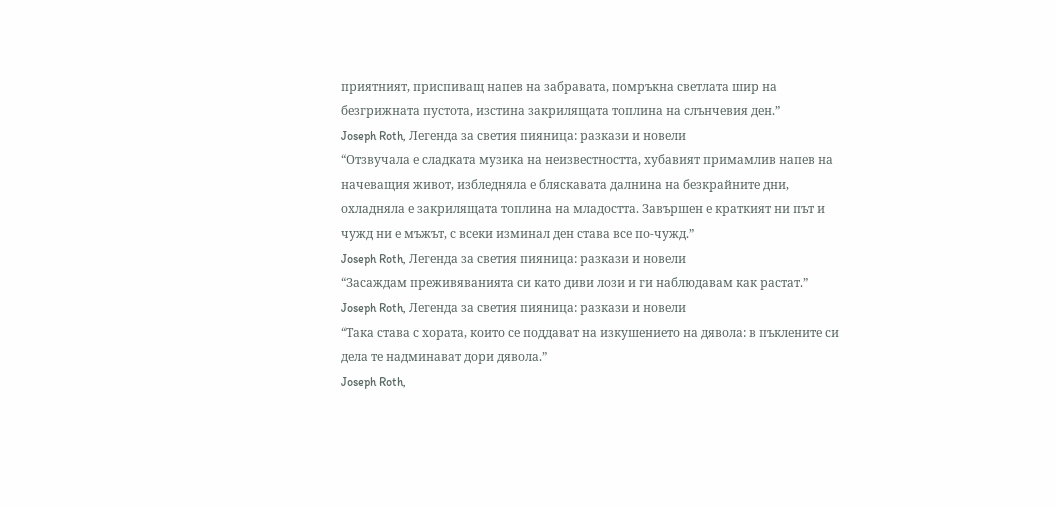приятният, приспиващ напев на забравата, помръкна светлата шир на безгрижната пустота, изстина закрилящата топлина на слънчевия ден.”
Joseph Roth, Легенда за светия пияница: разкази и новели
“Отзвучала е сладката музика на неизвестността, хубавият примамлив напев на начеващия живот, избледняла е бляскавата далнина на безкрайните дни, охладняла е закрилящата топлина на младостта. Завършен е краткият ни път и чужд ни е мъжът, с всеки изминал ден става все по-чужд.”
Joseph Roth, Легенда за светия пияница: разкази и новели
“Засаждам преживяванията си като диви лози и ги наблюдавам как растат.”
Joseph Roth, Легенда за светия пияница: разкази и новели
“Така става с хората, които се поддават на изкушението на дявола: в пъклените си дела те надминават дори дявола.”
Joseph Roth,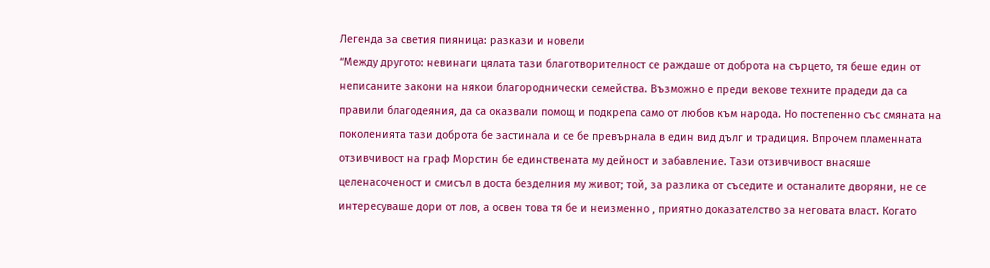Легенда за светия пияница: разкази и новели
“Между другото: невинаги цялата тази благотворителност се раждаше от доброта на сърцето, тя беше един от неписаните закони на някои благороднически семейства. Възможно е преди векове техните прадеди да са правили благодеяния, да са оказвали помощ и подкрепа само от любов към народа. Но постепенно със смяната на поколенията тази доброта бе застинала и се бе превърнала в един вид дълг и традиция. Впрочем пламенната отзивчивост на граф Морстин бе единствената му дейност и забавление. Тази отзивчивост внасяше целенасоченост и смисъл в доста безделния му живот; той, за разлика от съседите и останалите дворяни, не се интересуваше дори от лов, а освен това тя бе и неизменно , приятно доказателство за неговата власт. Когато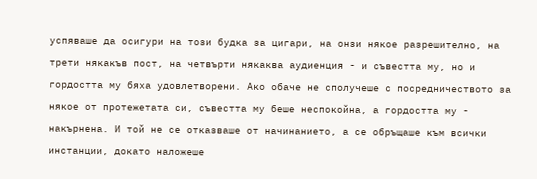успяваше да осигури на този будка за цигари, на онзи някое разрешително, на трети някакъв пост, на четвърти някаква аудиенция - и съвестта му, но и гордостта му бяха удовлетворени. Ако обаче не сполучеше с посредничеството за някое от протежетата си, съвестта му беше неспокойна, а гордостта му - накърнена. И той не се отказваше от начинанието, а се обръщаше към всички инстанции, докато наложеше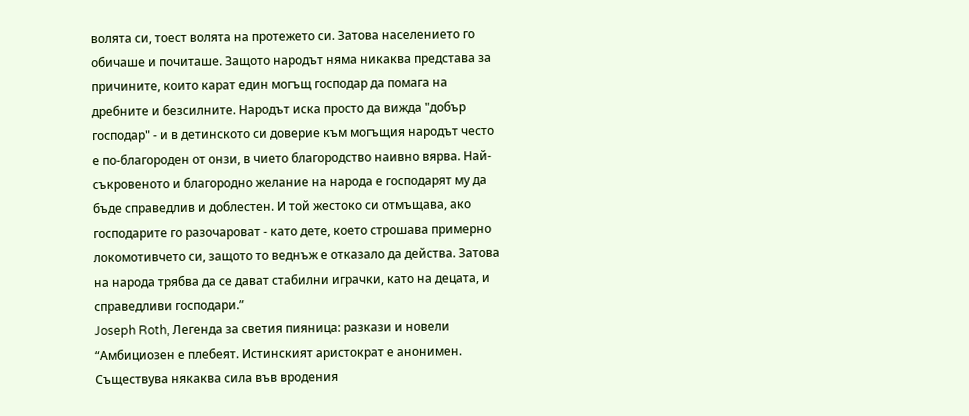волята си, тоест волята на протежето си. Затова населението го обичаше и почиташе. Защото народът няма никаква представа за причините, които карат един могъщ господар да помага на дребните и безсилните. Народът иска просто да вижда "добър господар" - и в детинското си доверие към могъщия народът често е по-благороден от онзи, в чието благородство наивно вярва. Най-съкровеното и благородно желание на народа е господарят му да бъде справедлив и доблестен. И той жестоко си отмъщава, ако господарите го разочароват - като дете, което строшава примерно локомотивчето си, защото то веднъж е отказало да действа. Затова на народа трябва да се дават стабилни играчки, като на децата, и справедливи господари.”
Joseph Roth, Легенда за светия пияница: разкази и новели
“Амбициозен е плебеят. Истинският аристократ е анонимен. Съществува някаква сила във вродения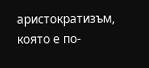аристократизъм, която е по-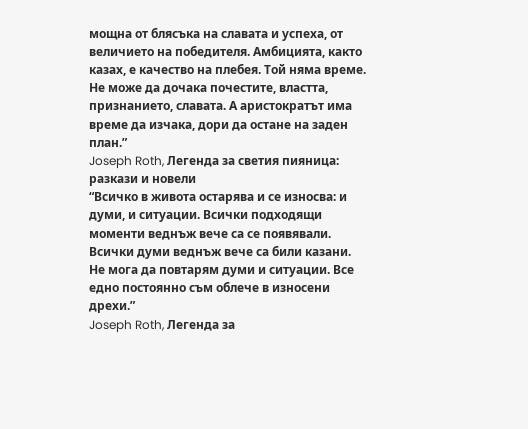мощна от блясъка на славата и успеха, от величието на победителя. Амбицията, както казах, е качество на плебея. Той няма време. Не може да дочака почестите, властта, признанието, славата. А аристократът има време да изчака, дори да остане на заден план.”
Joseph Roth, Легенда за светия пияница: разкази и новели
“Всичко в живота остарява и се износва: и думи, и ситуации. Всички подходящи моменти веднъж вече са се появявали. Всички думи веднъж вече са били казани. Не мога да повтарям думи и ситуации. Все едно постоянно съм облече в износени дрехи.”
Joseph Roth, Легенда за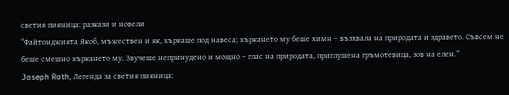светия пияница: разкази и новели
“Файтонджията Якоб, мъжествен и як, хъркаше под навеса; хъркането му беше химн – възхвала на природата и здравето. Съвсем не беше смешно хъркането му. Звучеше непринудено и мощно – глас на природата, приглушена гръмотевица, зов на елен.”
Joseph Roth, Легенда за светия пияница: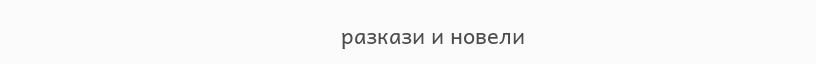разкази и новели